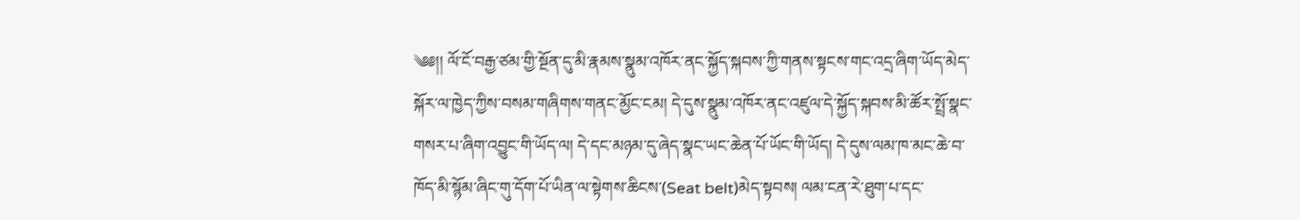༄༅།། ལོ་ངོ་བརྒྱ་ཙམ་གྱི་སྔོན་དུ་མི་རྣམས་སྣུམ་འཁོར་ནང་སྐྱོད་སྐབས་ཀྱི་གནས་སྟངས་གང་འདྲ་ཞིག་ཡོད་མེད་སྐོར་ལ་ཁྱེད་ཀྱིས་བསམ་གཞིགས་གནང་མྱོང་ངམ། དེ་དུས་སྣུམ་འཁོར་ནང་འཛུལ་དེ་སྐྱོད་སྐབས་མི་ཚོར་སྤྲོ་སྣང་གསར་པ་ཞིག་འབྱུང་གི་ཡོད་ལ། དེ་དང་མཉམ་དུ་ཞེད་སྣང་ཡང་ཆེན་པོ་ཡོང་གི་ཡོད། དེ་དུས་ལམ་ཁ་མང་ཆེ་བ་ཁོད་མི་སྙོམ་ཞིང་གུ་དོག་པོ་ཡིན་ལ་སྟེགས་ཆིངས་(Seat belt)མེད་སྟབས། ལམ་ངན་རེ་ཐུག་པ་དང་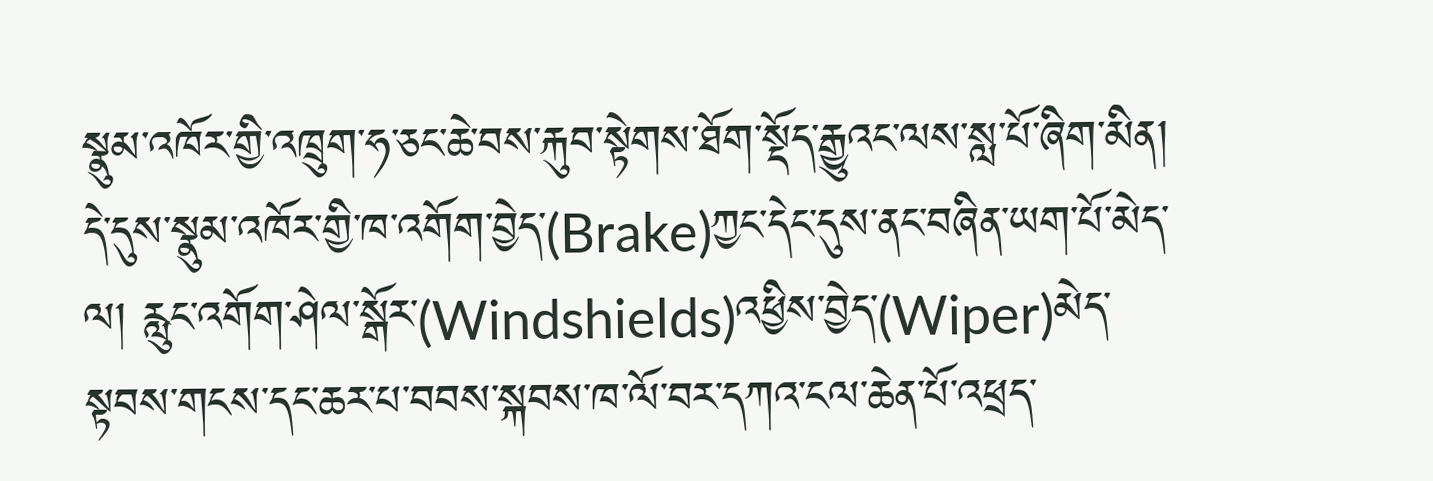སྣུམ་འཁོར་གྱི་འཁྲུག་ཧ་ཅང་ཆེ་བས་རྐུབ་སྟེགས་ཐོག་སྡོད་རྒྱུའང་ལས་སླ་པོ་ཞིག་མིན།
དེ་དུས་སྣུམ་འཁོར་གྱི་ཁ་འགོག་བྱེད་(Brake)ཀྱང་དེང་དུས་ནང་བཞིན་ཡག་པོ་མེད་ལ། རླུང་འགོག་ཤེལ་སྒོར་(Windshields)འཕྱིས་བྱེད་(Wiper)མེད་སྟབས་གངས་དང་ཆར་པ་བབས་སྐབས་ཁ་ལོ་བར་དཀའ་ངལ་ཆེན་པོ་འཕྲད་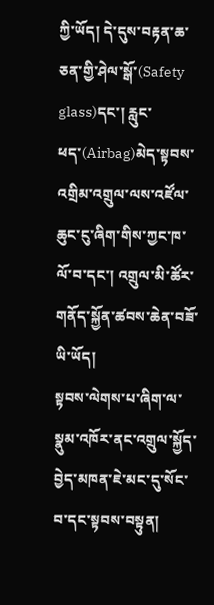ཀྱི་ཡོད། དེ་དུས་བརྟན་ཆ་ཅན་གྱི་ཤེལ་སྒོ་(Safety glass)དང་། རླུང་ཕད་(Airbag)མེད་སྟབས་འགྲིམ་འགྲུལ་ལས་འཛོལ་ཆུང་ངུ་ཞིག་གིས་ཀྱང་ཁ་ལོ་བ་དང་། འགྲུལ་མི་ཚོར་གནོད་སྐྱོན་ཚབས་ཆེན་བཟོ་ཡི་ཡོད།
སྟབས་ལེགས་པ་ཞིག་ལ་སྣུམ་འཁོར་ནང་འགྲུལ་སྐྱོད་བྱེད་མཁན་ཇེ་མང་དུ་སོང་བ་དང་སྟབས་བསྟུན།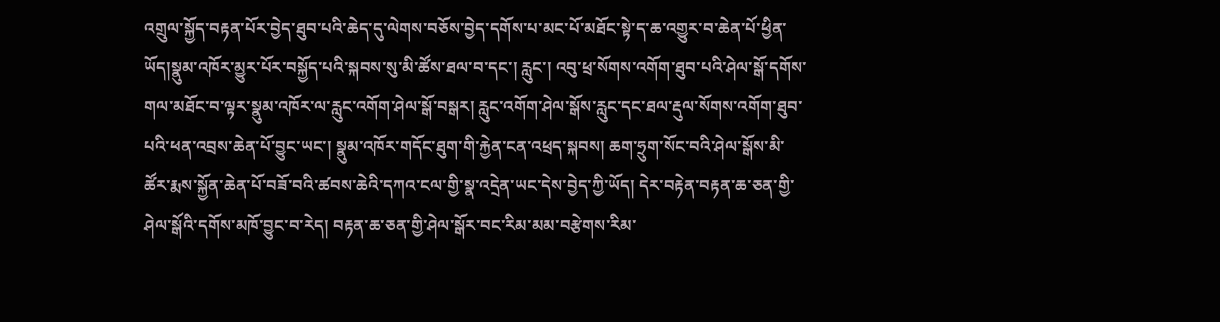འགྲུལ་སྐྱོད་བརྟན་པོར་བྱེད་ཐུབ་པའི་ཆེད་དུ་ལེགས་བཅོས་བྱེད་དགོས་པ་མང་པོ་མཐོང་སྟེ་ད་ཆ་འགྱུར་བ་ཆེན་པོ་ཕྱིན་ཡོད།སྣུམ་འཁོར་མྱུར་པོར་བསྐྱོད་པའི་སྐབས་སུ་མི་ཚོས་ཐལ་བ་དང་། རླུང་། འབུ་ཕྲ་སོགས་འགོག་ཐུབ་པའི་ཤེལ་སྒོ་དགོས་གལ་མཐོང་བ་ལྟར་སྣུམ་འཁོར་ལ་རླུང་འགོག་ཤེལ་སྒོ་བསྒར། རླུང་འགོག་ཤེལ་སྒོས་རླུང་དང་ཐལ་རྡུལ་སོགས་འགོག་ཐུབ་པའི་ཕན་འབྲས་ཆེན་པོ་བྱུང་ཡང་། སྣུམ་འཁོར་གདོང་ཐུག་གི་རྐྱེན་ངན་འཕྲད་སྐབས། ཆག་ཧྲུག་སོང་བའི་ཤེལ་སྒོས་མི་ཚོར་རྨས་སྐྱོན་ཆེན་པོ་བཟོ་བའི་ཚབས་ཆེའི་དཀའ་ངལ་གྱི་སྣ་འདྲེན་ཡང་དེས་བྱེད་ཀྱི་ཡོད། དེར་བརྟེན་བརྟན་ཆ་ཅན་གྱི་ཤེལ་སྒོའི་དགོས་མཁོ་བྱུང་བ་རེད། བརྟན་ཆ་ཅན་གྱི་ཤེལ་སྒོར་བང་རིམ་མམ་བརྩེགས་རིམ་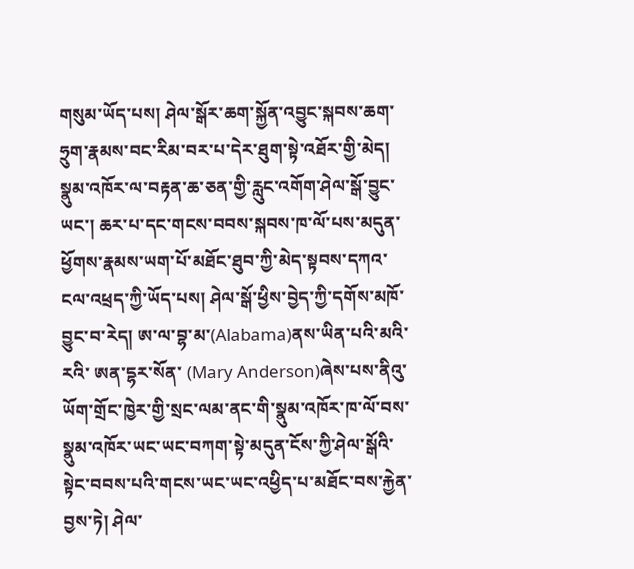གསུམ་ཡོད་པས། ཤེལ་སྒོར་ཆག་སྐྱོན་འབྱུང་སྐབས་ཆག་ཧྲུག་རྣམས་བང་རིམ་བར་པ་དེར་ཐུག་སྟེ་འཐོར་གྱི་མེད།
སྣུམ་འཁོར་ལ་བརྟན་ཆ་ཅན་གྱི་རླུང་འགོག་ཤེལ་སྒོ་བྱུང་ཡང་། ཆར་པ་དང་གངས་བབས་སྐབས་ཁ་ལོ་པས་མདུན་ཕྱོགས་རྣམས་ཡག་པོ་མཐོང་ཐུབ་ཀྱི་མེད་སྟབས་དཀའ་ངལ་འཕྲད་ཀྱི་ཡོད་པས། ཤེལ་སྒོ་ཕྱིས་བྱེད་ཀྱི་དགོས་མཁོ་བྱུང་བ་རེད། ཨ་ལ་བྷ་མ་(Alabama)ནས་ཡིན་པའི་མའི་རའི་ ཨན་དྷར་སོན་ (Mary Anderson)ཞེས་པས་ནིའུ་ཡོག་གྲོང་ཁྱེར་གྱི་སྲང་ལམ་ནང་གི་སྣུམ་འཁོར་ཁ་ལོ་བས་སྣུམ་འཁོར་ཡང་ཡང་བཀག་སྟེ་མདུན་ངོས་ཀྱི་ཤེལ་སྒོའི་སྟེང་བབས་པའི་གངས་ཡང་ཡང་འཕྱིད་པ་མཐོང་བས་རྐྱེན་བྱས་ཏེ། ཤེལ་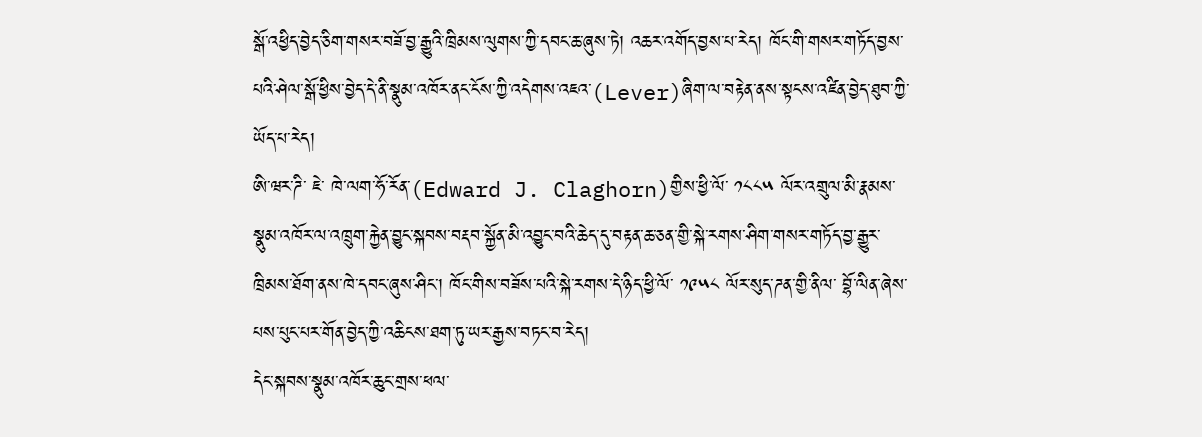སྒོ་འཕྱིད་བྱེད་ཅིག་གསར་བཟོ་བྱ་རྒྱུའི་ཁྲིམས་ལུགས་ཀྱི་དབང་ཆ་ཞུས་ཏེ། འཆར་འགོད་བྱས་པ་རེད། ཁོང་གི་གསར་གཏོད་བྱས་པའི་ཤེལ་སྒོ་ཕྱིས་བྱེད་དེ་ནི་སྣུམ་འཁོར་ནང་ངོས་ཀྱི་འདེགས་འཇའ་(Lever)ཞིག་ལ་བརྟེན་ནས་སྟངས་འཛིན་བྱེད་ཐུབ་ཀྱི་ཡོད་པ་རེད།
ཨི་ཝར་ཌི་ ཇེ་ ཁེ་ལག་ཧོ་རོན་(Edward J. Claghorn)གྱིས་ཕྱི་ལོ་ ༡༨༨༥ ལོར་འགྲུལ་མི་རྣམས་སྣུམ་འཁོར་ལ་འཁྲུག་རྐྱེན་བྱུང་སྐབས་བརྡབ་སྐྱོན་མི་འབྱུང་བའི་ཆེད་དུ་བརྟན་ཆ་ཅན་གྱི་སྐེ་རགས་ཤིག་གསར་གཏོད་བྱ་རྒྱུར་ཁྲིམས་ཐོག་ནས་ཁེ་དབང་ཞུས་ཤིང་། ཁོང་གིས་བཟོས་པའི་སྐེ་རགས་དེ་ཉིད་ཕྱི་ལོ་ ༡༩༥༨ ལོར་སུད་ཌན་གྱི་ནིལ་ བྷོ་ལིན་ཞེས་པས་པུང་པར་གོན་བྱེད་ཀྱི་འཆིངས་ཐག་ཏུ་ཡར་རྒྱས་བཏང་བ་རེད།
དེང་སྐབས་སྣུམ་འཁོར་ཆུང་གྲས་ཕལ་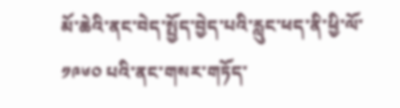མོ་ཆེའི་ནང་བེད་སྤྱོད་བྱེད་པའི་རླུང་ཕད་ནི་ཕྱི་ལོ་ ༡༩༦༠ པའི་ནང་གསར་གཏོད་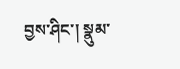བྱས་ཤིང་། སྣུམ་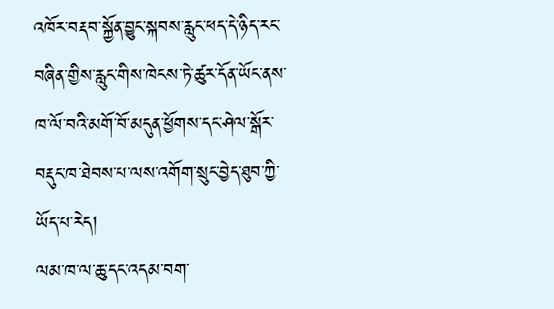འཁོར་བརྡབ་སྐྱོན་བྱུང་སྐབས་རླུང་ཕད་དེ་ཉིད་རང་བཞིན་གྱིས་རླུང་གིས་ཁེངས་ཏེ་ཚུར་དོན་ཡོང་ནས་ཁ་ལོ་བའི་མགོ་བོ་མདུན་ཕྱོགས་དང་ཤེལ་སྒོར་བརྡུང་ཁ་ཐེབས་པ་ལས་འགོག་སྲུང་བྱེད་ཐུབ་ཀྱི་ཡོད་པ་རེད།
ལམ་ཁ་ལ་ཆུ་དང་འདམ་བག་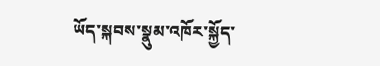ཡོད་སྐབས་སྣུམ་འཁོར་སྐྱོད་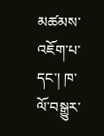མཚམས་འཇོག་པ་དང་། ཁ་ལོ་བསྒྱུར་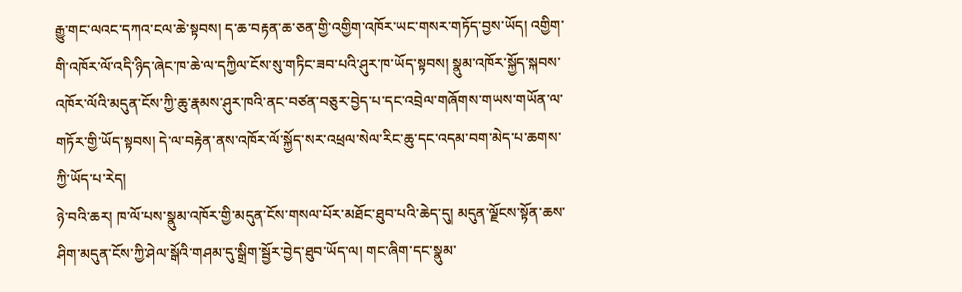རྒྱུ་གང་ལའང་དཀའ་ངལ་ཆེ་སྟབས། ད་ཆ་བརྟན་ཆ་ཅན་གྱི་འགྱིག་འཁོར་ཡང་གསར་གཏོད་བྱས་ཡོད། འགྱིག་གི་འཁོར་ལོ་འདི་ཉིད་ཞེང་ཁ་ཆེ་ལ་དཀྱིལ་ངོས་སུ་གཏིང་ཟབ་པའི་ཤུར་ཁ་ཡོད་སྟབས། སྣུམ་འཁོར་སྐྱོད་སྐབས་འཁོར་ལོའི་མདུན་ངོས་ཀྱི་ཆུ་རྣམས་ཤུར་ཁའི་ནང་བཙན་བཅུར་བྱེད་པ་དང་འབྲེལ་གཞོགས་གཡས་གཡོན་ལ་གཏོར་གྱི་ཡོད་སྟབས། དེ་ལ་བརྟེན་ནས་འཁོར་ལོ་སྐྱོད་སར་འཕྲལ་སེལ་རིང་ཆུ་དང་འདམ་བག་མེད་པ་ཆགས་ཀྱི་ཡོད་པ་རེད།
ཉེ་བའི་ཆར། ཁ་ལོ་པས་སྣུམ་འཁོར་གྱི་མདུན་ངོས་གསལ་པོར་མཐོང་ཐུབ་པའི་ཆེད་དུ། མདུན་ལྗོངས་སྟོན་ཆས་ཤིག་མདུན་ངོས་ཀྱི་ཤེལ་སྒོའི་གཤམ་དུ་སྒྲིག་སྦྱོར་བྱེད་ཐུབ་ཡོད་ལ། གང་ཞིག་དང་སྣུམ་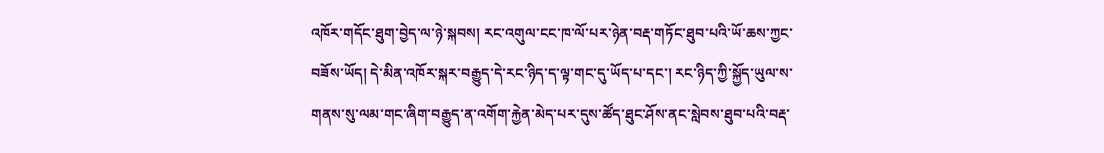འཁོར་གདོང་ཐུག་བྱེད་ལ་ཉེ་སྐབས། རང་འགུལ་ངང་ཁ་ལོ་པར་ཉེན་བརྡ་གཏོང་ཐུབ་པའི་ཡོ་ཆས་ཀྱང་བཟོས་ཡོད། དེ་མིན་འཁོར་སྐར་བརྒྱུད་དེ་རང་ཉིད་ད་ལྟ་གང་དུ་ཡོད་པ་དང་། རང་ཉིད་ཀྱི་སྐྱོད་ཡུལ་ས་གནས་སུ་ལམ་གང་ཞིག་བརྒྱུད་ན་འགོག་རྐྱེན་མེད་པར་དུས་ཚོད་ཐུང་ཤོས་ནང་སླེབས་ཐུབ་པའི་བརྡ་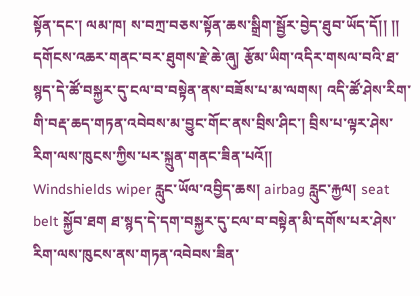སྟོན་དང་། ལམ་ཁ། ས་བཀྲ་བཅས་སྟོན་ཆས་སྒྲིག་སྦྱོར་བྱེད་ཐུབ་ཡོད་དོ།། །།
དགོངས་འཆར་གནང་བར་ཐུགས་རྗེ་ཆེ་ཞུ། རྩོམ་ཡིག་འདིར་གསལ་བའི་ཐ་སྙད་དེ་ཚོ་བསྐྱར་དུ་ངལ་བ་བསྟེན་ནས་བཟོས་པ་མ་ལགས། འདི་ཚོ་ཤེས་རིག་གི་བརྡ་ཆད་གཏན་འབེབས་མ་བྱུང་གོང་ནས་བྲིས་ཤིང་། བྲིས་པ་ལྟར་ཤེས་རིག་ལས་ཁུངས་ཀྱིས་པར་སྐྲུན་གནང་ཟིན་པའོ།།
Windshields wiper རླུང་ཡོལ་འབྱིད་ཆས། airbag རླུང་རྐྱལ། seat belt སྐྱོབ་ཐག ཐ་སྙད་དེ་དག་བསྐྱར་དུ་ངལ་བ་བསྟེན་མི་དགོས་པར་ཤེས་རིག་ལས་ཁུངས་ནས་གཏན་འབེབས་ཟིན་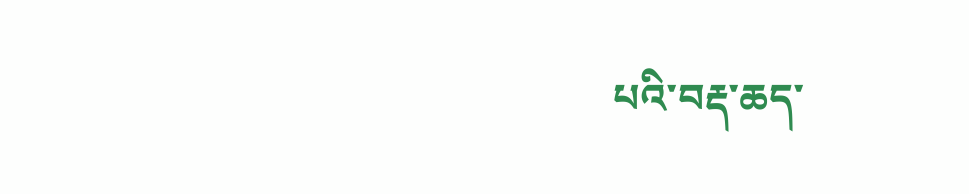པའི་བརྡ་ཆད་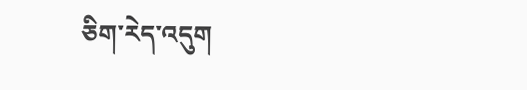ཅིག་རེད་འདུག